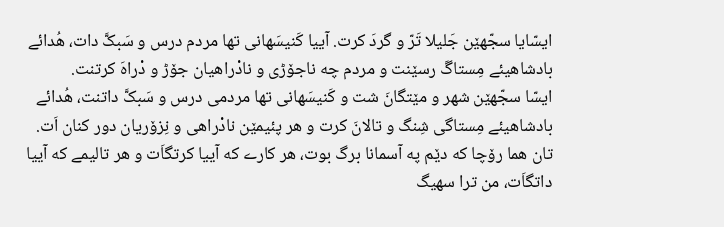ایسّایا سجّهێن جَلیلا تَرّ و گردَ کرت. آییا کَنیسَهانی تها مردم درس و سَبکَّ دات، هُدائے بادشاهیئے مِستاگَ رسێنت و مردم چه ناجۆڑی و نادْراهیان جۆڑ و دْراهَ کرتنت.
ایسّا سجّهێن شهر و مێتگانَ شت و کَنیسَهانی تها مردمی درس و سَبکَّ داتنت، هُدائے بادشاهیئے مِستاگی شِنگ و تالانَ کرت و هر پئیمێن نادْراهی و نِزۆریان دور کنان اَت.
تان هما رۆچا که دێم په آسمانا برگ بوت، هر کارے که آییا کرتگاَت و هر تالیمے که آییا داتگاَت، من ترا سهیگ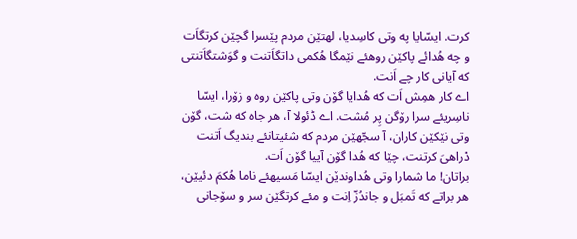کرت. ایسّایا په وتی کاسِدیا، لهتێن مردم پێسرا گچێن کرتگاَت و چه هُدائے پاکێن روهئے نێمگا هُکمی داتگاَتنت و گوَشتگاَتنتی که آیانی کار چے اَنت.
اے کار همِش اَت که هُدایا گۆن وتی پاکێن روه و زۆرا، ایسّا ناسِریئے سرا رۆگن پِر مُشت. اے ڈئولا آ، هر جاه که شت، گۆن وتی نێکێن کاران، آ سجّهێن مردم که شئیتانئے بندیگ اَتنت دْراهیَ کرتنت، چێا که هُدا گۆن آییا گۆن اَت.
براتان! ما شمارا وتی هُداوندێن ایسّا مَسیهئے ناما هُکمَ دئیێن، هر براتے که تَمبَل و جاندُزّ اِنت و مئے کرتگێن سر و سۆجانی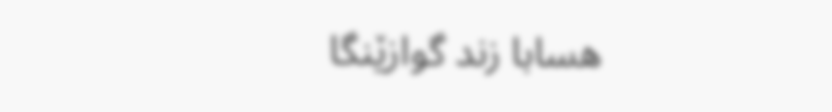هسابا زند گوازێنگا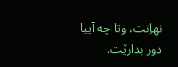نهاِنت، وتا چه آییا دور بدارێت.